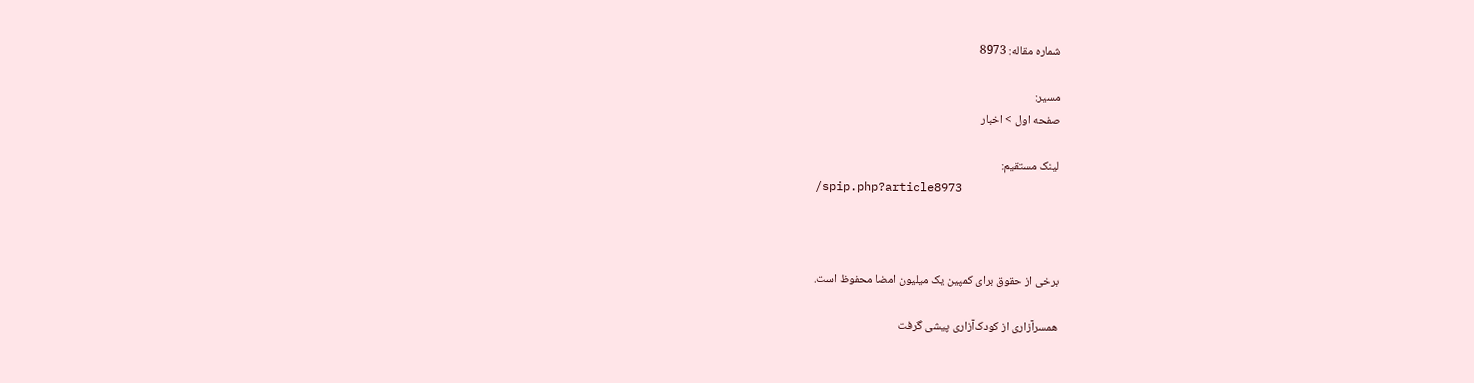شماره مقاله: 8973

مسیر:
صفحه اول > اخبار

لینک مستقیم:
/spip.php?article8973



برخی از حقوق برای کمپین یک میلیون امضا محفوظ است.

همسرآزاری از کودک‌آزاری پیشی گرفت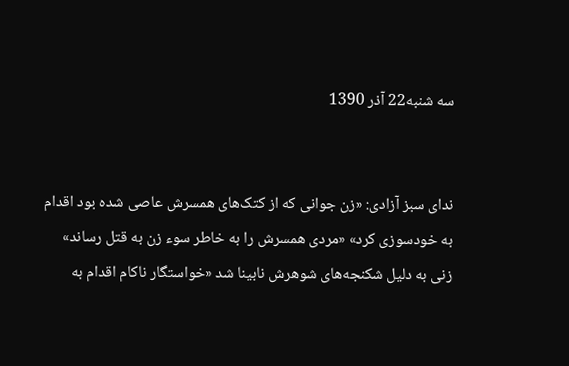سه شنبه22 آذر 1390


ندای سبز آزادی: «زن جوانی که از کتک‌های همسرش عاصی شده بود اقدام به خودسوزی کرد» «مردی همسرش را به خاطر سوء زن به قتل رساند» زنی به دلیل شکنجه‌های شوهرش نا‌بینا شد «خواستگار ناکام اقدام به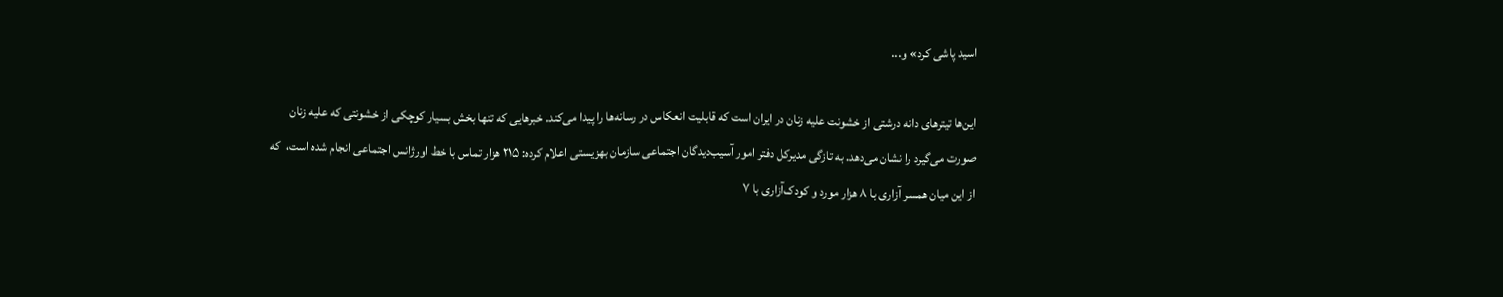اسید پاشی کرد» و...

این‌ها تیتر‌های دانه درشتی از خشونت علیه زنان در ایران است که قابلیت انعکاس در رسانه‌ها را پیدا می‌کند. خبرهایی که تنها بخش بسیار کوچکی از خشونتی که علیه زنان صورت می‌گیرد را نشان می‌دهد. به تازگی مدیرکل دفتر امور آسیب‌دیدگان اجتماعی سازمان بهزیستی اعلام کرده: ۲۱۵ هزار تماس با خط اورژانس اجتماعی انجام شده است، ‌ که از این میان همسر آزاری با ۸ هزار مورد و کودک‌آزاری با ۷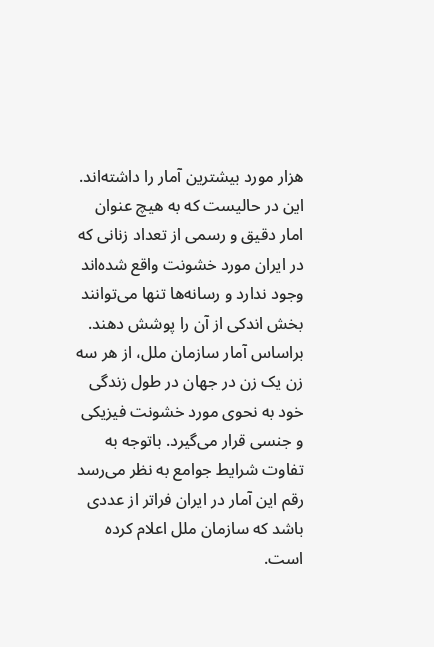هزار مورد بیشترین آمار را داشته‌اند. این در حالیست که به هیچ عنوان امار دقیق و رسمی از تعداد زنانی که در ایران مورد خشونت واقع شده‌اند وجود ندارد و رسانه‌ها تنها می‌توانند بخش اندکی از آن را پوشش دهند. براساس آمار سازمان ملل، از هر سه زن یک زن در جهان در طول زندگی خود به نحوی مورد خشونت فیزیکی و جنسی قرار می‌گیرد. باتوجه به تفاوت شرایط جوامع به نظر می‌رسد رقم این آمار در ایران فرا‌تر از عددی باشد که سازمان ملل اعلام کرده است.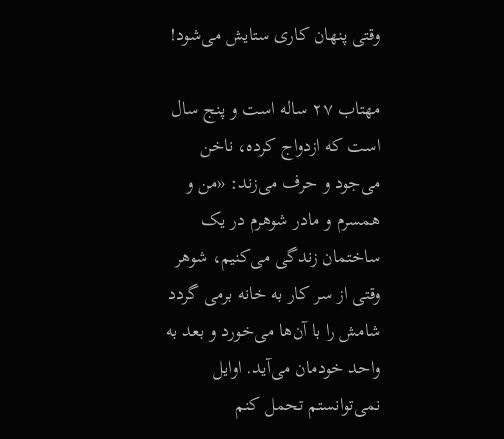وقتی پنهان کاری ستایش می‌شود!

مهتاب ۲۷ ساله است و پنج سال است که ازدواج کرده، ناخن می‌جود و حرف می‌زند: «من و همسرم و مادر شوهرم در یک ساختمان زندگی می‌کنیم، شوهر وقتی از سر کار به خانه برمی گردد شامش را با آن‌ها می‌خورد و بعد به واحد خودمان می‌آید. اوایل نمی‌توانستم تحمل کنم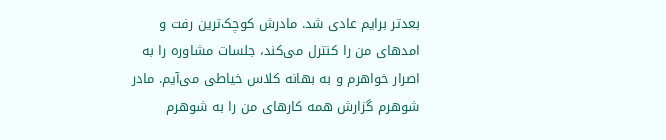بعد‌تر برایم عادی شد. مادرش کوچک‌ترین رفت و امدهای من را کنترل می‌کند، جلسات مشاوره را به اصرار خواهرم و به بهانه کلاس خیاطی می‌آیم. مادر شوهرم گزارش همه کارهای من را به شوهرم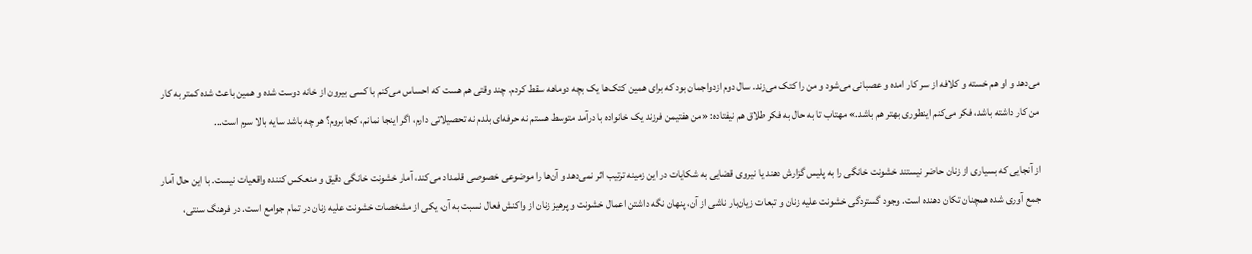می‌دهد و او هم خسته و کلافه از سر کار امده و عصبانی می‌شود و من را کتک می‌زند. سال دوم ازدواجمان بود که برای همین کتک‌ها یک بچه دوماهه سقط کردم. چند وقتی هم هست که احساس می‌کنم با کسی بیرون از خانه دوست شده و همین باعث شده کمتر به کار من کار داشته باشد، فکر می‌کنم اینطوری بهتر هم باشد.» مهتاب تا به حال به فکر طلاق هم نیفتاده: «من هفتیمن فرزند یک خانواده با درآمد متوسط هستم نه حرفه‌ای بلدم نه تحصیلاتی دارم، اگر اینجا نمانم، کجا بروم؟ هر چه باشد سایه بالا سرم است...

از آنجایی که بسیاری از زنان حاضر نیستند خشونت خانگی را به پلیس گزارش دهند یا نیروی قضایی به شکایات در این زمینه ترتیب اثر نمی‌دهد و آن‌ها را موضوعی خصوصی قلمداد می‌کند، آمار خشونت خانگی دقیق و منعکس کننده واقعیات نیست. با این حال آمار جمع آوری شده همچنان تکان دهنده است. وجود گستردگی خشونت علیه زنان و تبعات زیان‌بار ناشی از آن، پنهان نگه داشتن اعمال خشونت و پرهیز زنان از واکنش فعال نسبت به آن، یکی از مشخصات خشونت علیه زنان در تمام جوامع است. در فرهنگ سنتی،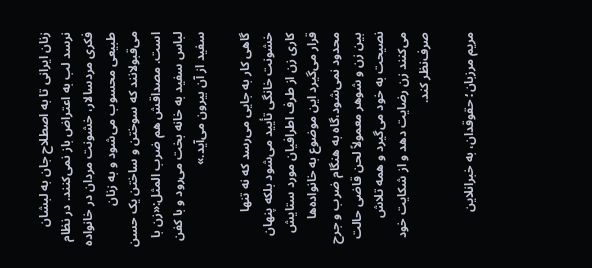زنان ایرانی تا به اصطلاح جان به لبشان نرسد لب به اعتراض باز نمی‌کنند. در نظام فکری مردسالار، خشونت مردان در خانواده طبیعی محسوب می‌شود و به زنان می‌قبولانند که سوختن و ساختن یک حسن است. مصداقش هم ضرب المثل:«زن با لباس سفید به خانه بخت می‌رود و با کفن سفید از آن بیرون می‌آید.»

گاهی کار به جایی می‌رسد که نه تنها خشونت خانگی تأیید می‌شود بلکه پنهان کاری زن از طرف اطرافیان مورد ستایش قرار می‌گیرد این موضوع به خانواده‌ها محدود نمی‌شود،‌گاه به هنگام ضرب و جرح بین زن و شوهر معمولاً لحن قاضی حالت نصیحت به خود می‌گیرد و همه تلاش می‌کنند زن رضایت دهد و از شکایت خود صرف‌نظر کند.

مریم مرزبان؛ حقوقدان، به خبرانلاین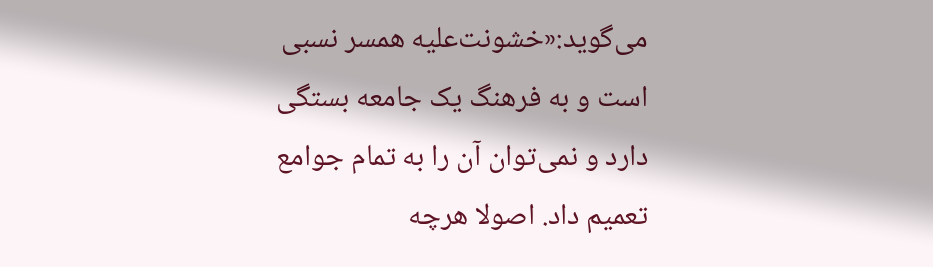می‌گوید:«خشونت‌علیه همسر نسبی است و به فرهنگ یک جامعه بستگی دارد و نمی‌توان آن را به تمام جوامع تعمیم داد. اصولا‌ هرچه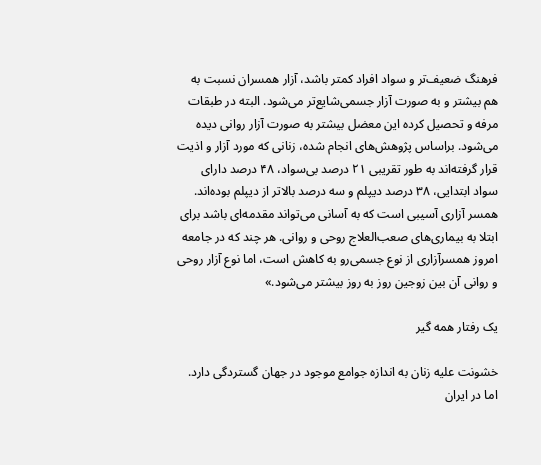فرهنگ ضعیف‌تر و سواد افراد کمتر باشد، آزار همسران نسبت به هم بیشتر و به صورت آزار جسمی‌شایع‌تر می‌شود. البته در طبقات مرفه و تحصیل کرده این معضل بیشتر به صورت آزار روانی دیده می‌شود. براساس پژوهش‌های انجام شده، زنانی که مورد آزار و اذیت قرار گرفته‌اند به طور تقریبی ۲۱ درصد بی‌سواد، ۴۸ درصد دارای سواد ابتدایی، ۳۸ درصد دیپلم و سه درصد بالا‌تر از دیپلم بوده‌اند. همسر آزاری آسیبی است که به آسانی می‌تواند مقدمه‌ای باشد برای ابتلا‌ به بیماری‌های صعب‌العلا‌ج روحی و روانی. هر چند که در جامعه امروز همسرآزاری از نوع جسمی‌رو به کاهش است، اما نوع آزار روحی و روانی آن بین زوجین روز به روز بیشتر می‌شود.»

یک رفتار همه گیر

خشونت علیه زنان به اندازه جوامع موجود در جهان گستردگی دارد. اما در ایران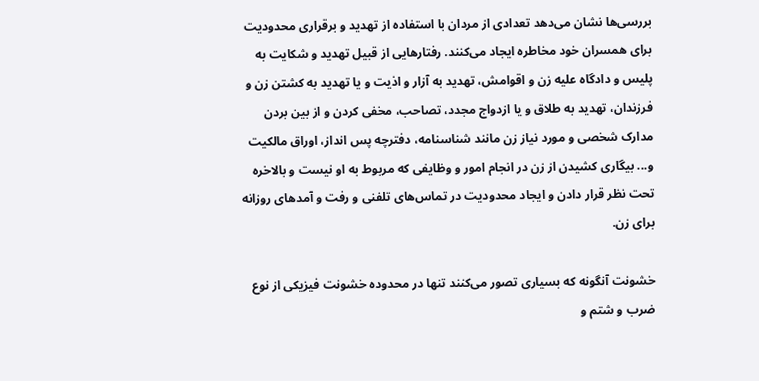بررسی‌ها نشان می‌دهد تعدادی از مردان با استفاده از تهدید و برقراری محدودیت برای همسران خود مخاطره ایجاد می‌کنند. رفتارهایی از قبیل تهدید و شکایت به پلیس و دادگاه علیه زن و اقوامش، تهدید به آزار و اذیت و یا تهدید به کشتن زن و فرزندان، تهدید به طلاق و یا ازدواج مجدد، تصاحب، مخفی کردن و از بین بردن مدارک شخصی و مورد نیاز زن مانند شناسنامه، دفترچه پس انداز، اوراق مالکیت و... بیگاری کشیدن از زن در انجام امور و وظایفی که مربوط به او نیست و بالاخره تحت نظر قرار دادن و ایجاد محدودیت در تماس‌های تلفنی و رفت و آمدهای روزانه برای زن.

خشونت آنگونه که بسیاری تصور می‌کنند تنها در محدوده خشونت فیزیکی از نوع ضرب و شتم و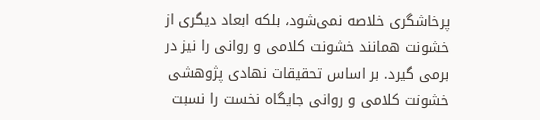پرخاشگری خلاصه نمی‌شود، بلکه ابعاد دیگری از خشونت همانند خشونت کلامی و روانی را نیز در برمی گیرد. بر اساس تحقیقات نهادی پژوهشی خشونت کلامی و روانی جایگاه نخست را نسبت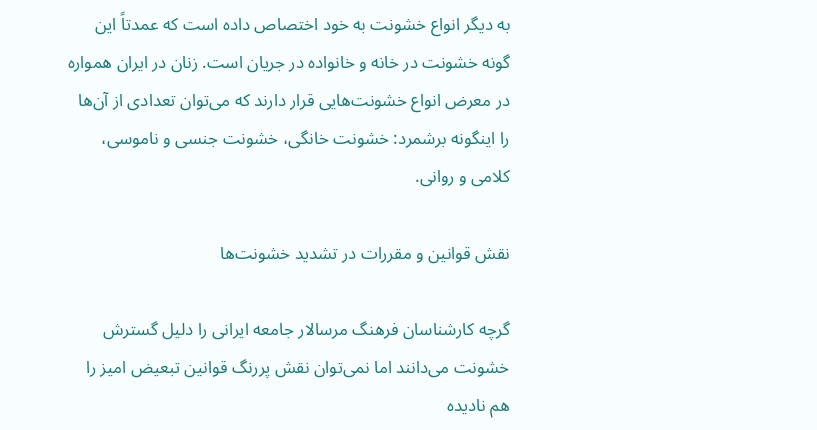به دیگر انواع خشونت به خود اختصاص داده است که عمدتاً این گونه خشونت در خانه و خانواده در جریان است. زنان در ایران همواره در معرض انواع خشونت‌هایی قرار دارند که می‌توان تعدادی از آن‌ها را اینگونه برشمرد: خشونت خانگی، خشونت جنسی و ناموسی، کلامی و روانی.

نقش قوانین و مقررات در تشدید خشونت‌ها

گرچه کار‌شناسان فرهنگ مرسالار جامعه ایرانی را دلیل گسترش خشونت می‌دانند اما نمی‌توان نقش پررنگ قوانین تبعیض امیز را هم نادیده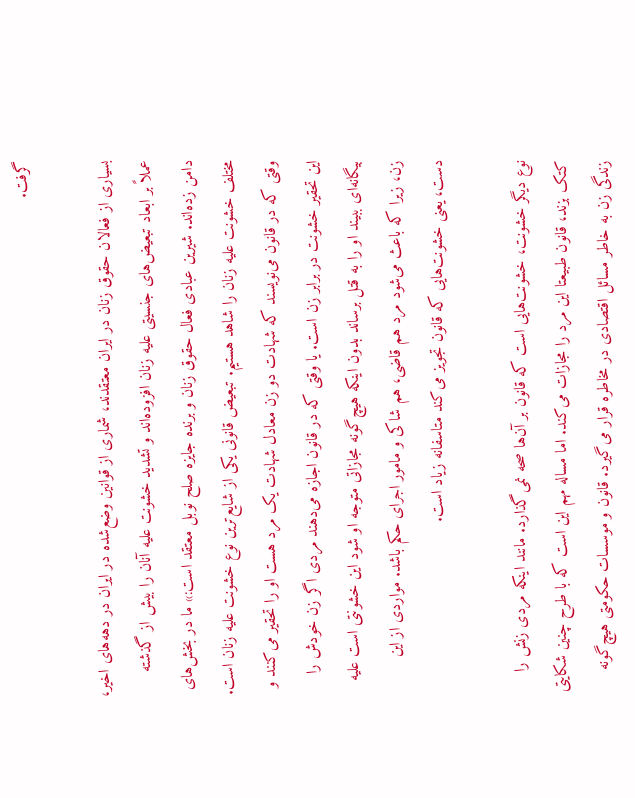گرفت.

بسیاری از فعالان حقوق زنان در ایران معتقدند، شماری از قوانین وضع‌شده در ایران در دهه‌های اخیر، عملاً بر ابعاد تبعیض‌های جنسیتی علیه زنان افزوده‌اند و تشدید خشونت علیه آنان را بیش از گذشته دامن زده‌اند. شیرین عبادی فعال حقوق زنان و برنده جایزه صلح نوبل معتقد است:» ما در بخش‌های مختلف خشونت علیه زنان را شاهد هستیم. تبعیض قانونی یکی از شایع‌ترین نوع خشونت علیه زنان است. وقتی که در قانون می‌نویسند که شهادت دو زن معادل شهادت یک مرد هست او را تحقیر می‌کنند و این تحقیر خشونت در برابر زن است. یا وقتی که در قانون اجازه می‌دهند مردی اگر زن خودش را بیگانه‌ای ببیند او را به قتل برساند بدون اینکه هیچ‌گونه مجازاتی متوجه او شود این خشونتی است علیه زن، زیرا که باعث می‌شود مرد هم قاضی، هم شاکی و مامور اجرای حکم باشد. مواردی از این دست، یعنی خشونت‌هایی که قانون تجویز می‌کند متاسفانه زیاد است.

نوع دیگر خشونت، خشونت‌هایی است که قانون بر آن‌ها صحه نمی‌گذارد. مانند اینکه مردی زنش را کتک بزند، قانون طبیعتا این مرد را مجازات می‌کند. اما مساله مهم این است که با طرح چنین شکایتی زندگی زن به خاطر مسائل اقتصادی در مخاطره قرار می‌گیرد. قانون و موسسات حکومتی هیچ‌گونه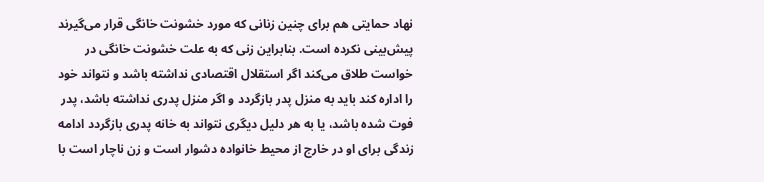نهاد حمایتی هم برای چنین زنانی که مورد خشونت خانگی قرار می‌گیرند پیش‌بینی نکرده است. بنابراین زنی که به علت خشونت خانگی در خواست طلاق می‌کند اگر استقلال اقتصادی نداشته باشد و نتواند خود را اداره کند باید به منزل پدر بازگردد و اگر منزل پدری نداشته باشد، پدر فوت شده باشد، یا به هر دلیل دیگری نتواند به خانه پدری بازگردد ادامه زندگی برای او در خارج از محیط خانواده دشوار است و زن ناچار است با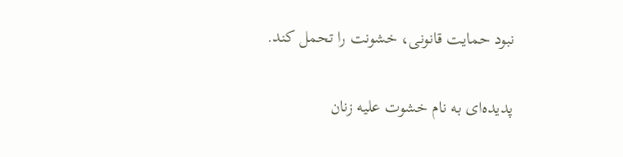نبود حمایت قانونی، خشونت را تحمل کند.

پدیده‌ای به نام خشوت علیه زنان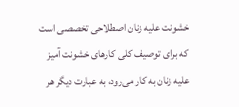خشونت علیه زنان اصطلاحی تخصصی است که برای توصیف کلی کارهای خشونت ‌آمیز علیه زنان به کار می‌رود، به عبارت دیگر هر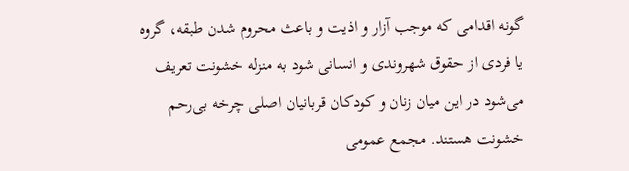گونه اقدامی که موجب آزار و اذیت و باعث محروم شدن طبقه، گروه یا فردی از حقوق شهروندی و انسانی شود به منزله خشونت تعریف می‌شود در این میان زنان و کودکان قربانیان اصلی چرخه بی‌رحم خشونت هستند. مجمع عمومی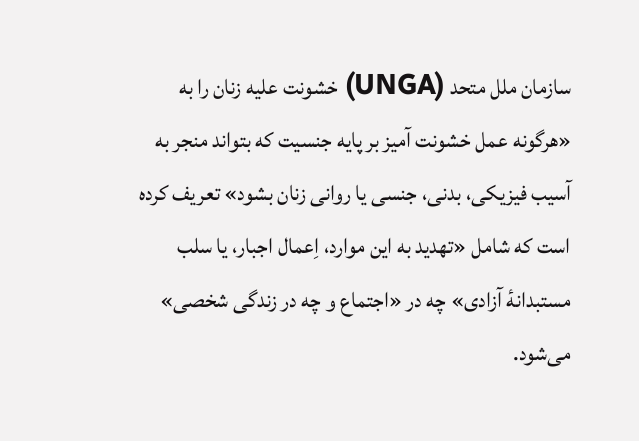سازمان ملل متحد (UNGA) خشونت علیه زنان را به «هرگونه عمل خشونت آمیز بر پایه جنسیت که بتواند منجر به آسیب فیزیکی، بدنی، جنسی یا روانی زنان بشود» تعریف کرده است که شامل «تهدید به این موارد، اِعمال اجبار، یا سلب مستبدانهٔ آزادی» چه در «اجتماع و چه در زندگی شخصی» می‌شود.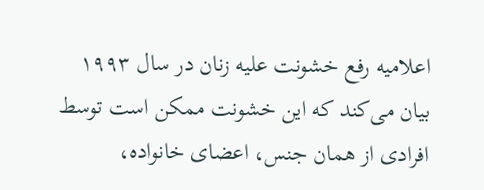اعلامیه رفع خشونت علیه زنان در سال ۱۹۹۳ بیان می‌کند که این خشونت ممکن است توسط افرادی از‌‌ همان جنس، اعضای خانواده،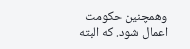وهمچنین حکومت اعمال شود. که البته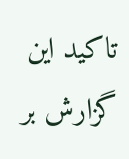تاکید این گزارش بر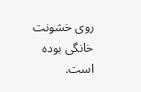روی خشونت خانگی بوده است.